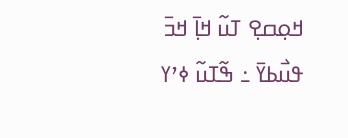ߞߋ߲ߛߐ߲ ߠߎ߬ ߞߊ߲߫ ߞߏ߫ ߟߎ߯ߕߌ߫ ߸ ߒ߬ߠߎ߬ ߦߴߌ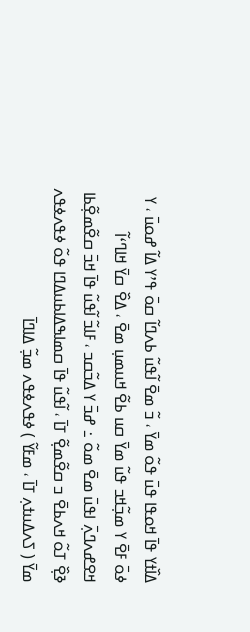ߡߊ߰ߙߌ ߟߊ߫ ߞߋߟߊ ߟߎ߫ ߟߋ߬ ߘߌ߫ ، ߏ߬ ߘߐ߫ ߊ߬ߟߎ߬ ߕߍߣߊ߬ ߛߋ߫ ߟߴߌ ߡߊ߬ ߝߋߎ߫ ، ߌ ߦߋ߫ ߓߐ߫ ߌ ߘߏ߲߬ߞߏ ߟߎ߬ ߘߌ߫ ߛߎ ߕߐ߬ ߞߎߘߎ߲ ߘߐ߫ ، ߡߐ߰ ߛߌ߫ ߞߊߣߵߊ߬ ߞߐߝߍߣߍ߲߫ ߊߟߎ߫ ߘߐ߫ ߘߋ߬ ߸ ߝߏ߫ ߌ ߡߏ߬ߛߏ ، ߓߊߏ߬ ߊ߬ߟߎ߬ ߟߊ߫ ߞߏ߫ ߛߐ߬ߘߐ߲߬ߕߊ ߢߐ߲߰ ߠߋ߬ ߞߍߕߐ߫ ߏ ߛߐ߬ߘߐ߲߬ ߠߊ߫ ، ߊ߬ߟߎ߬ ߟߊ߫ ߛߘߊߒߡߊߕߎߡߣߊ ߟߋ߬ ߦߟߍߦߟߍ ߘߌ߫ ( ߖߍߡߎߙߍ߲ ߠߊ߫ ، ߘߓߌ߬ ) ߦߟߍߦߟߍ ߘߏ߲߬ ߡߊߣߊ߫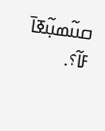ߛߎ߬ߘߎ߲߬ߧߊ߫ ߓߊ߬؟.